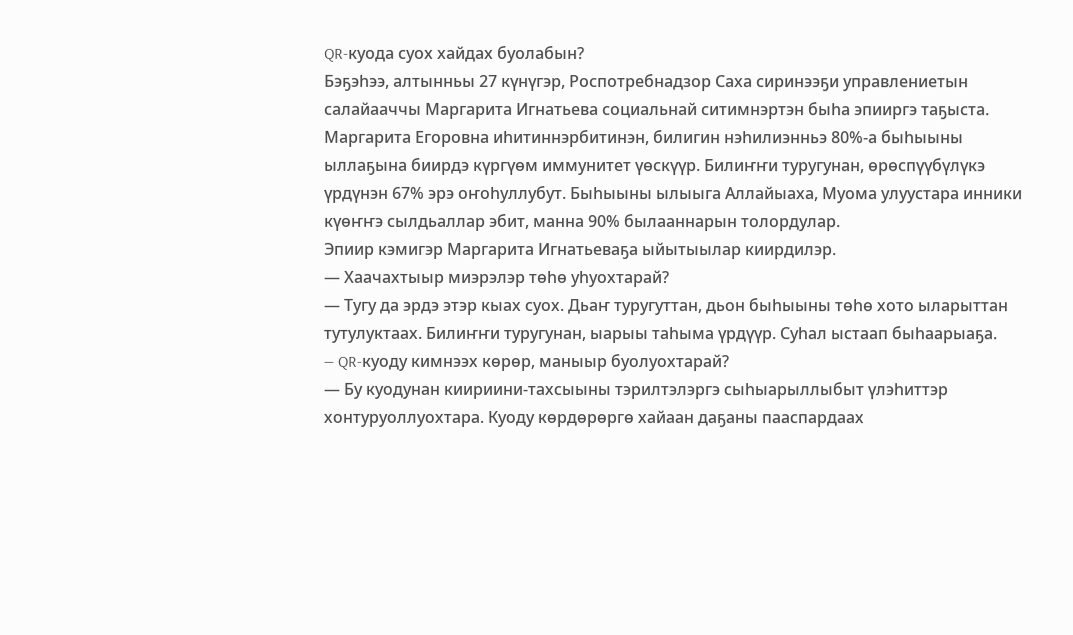QR-куода суох хайдах буолабын?
Бэҕэһээ, алтынньы 27 күнүгэр, Роспотребнадзор Саха сиринээҕи управлениетын салайааччы Маргарита Игнатьева социальнай ситимнэртэн быһа эпииргэ таҕыста.
Маргарита Егоровна иһитиннэрбитинэн, билигин нэһилиэнньэ 80%-а быһыыны ыллаҕына биирдэ күргүөм иммунитет үөскүүр. Билиҥҥи туругунан, өрөспүүбүлүкэ үрдүнэн 67% эрэ оҥоһуллубут. Быһыыны ылыыга Аллайыаха, Муома улуустара инники күөҥҥэ сылдьаллар эбит, манна 90% былааннарын толордулар.
Эпиир кэмигэр Маргарита Игнатьеваҕа ыйытыылар киирдилэр.
— Хаачахтыыр миэрэлэр төһө уһуохтарай?
— Тугу да эрдэ этэр кыах суох. Дьаҥ туругуттан, дьон быһыыны төһө хото ыларыттан тутулуктаах. Билиҥҥи туругунан, ыарыы таһыма үрдүүр. Суһал ыстаап быһаарыаҕа.
— QR-куоду кимнээх көрөр, маныыр буолуохтарай?
— Бу куодунан киириини-тахсыыны тэрилтэлэргэ сыһыарыллыбыт үлэһиттэр хонтуруоллуохтара. Куоду көрдөрөргө хайаан даҕаны пааспардаах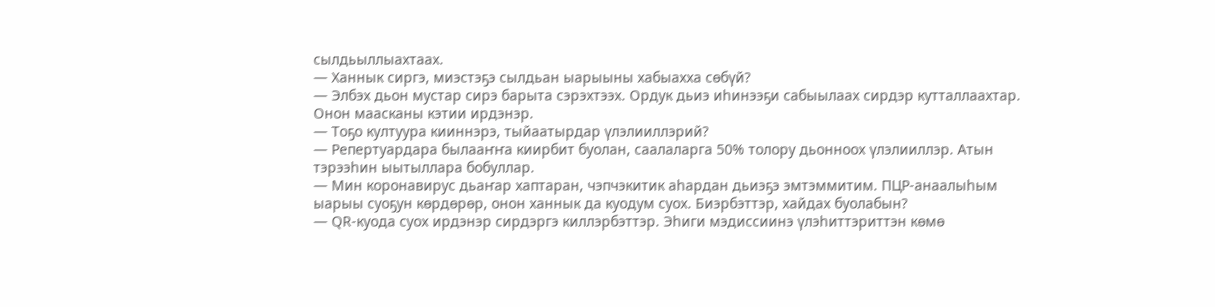сылдьыллыахтаах.
— Ханнык сиргэ, миэстэҕэ сылдьан ыарыыны хабыахха сөбүй?
— Элбэх дьон мустар сирэ барыта сэрэхтээх. Ордук дьиэ иһинээҕи сабыылаах сирдэр кутталлаахтар. Онон маасканы кэтии ирдэнэр.
— Тоҕо култуура кииннэрэ, тыйаатырдар үлэлииллэрий?
— Репертуардара былааҥҥа киирбит буолан, саалаларга 50% толору дьонноох үлэлииллэр. Атын тэрээһин ыытыллара бобуллар.
— Мин коронавирус дьаҥар хаптаран, чэпчэкитик аһардан дьиэҕэ эмтэммитим. ПЦР-анаалыһым ыарыы суоҕун көрдөрөр, онон ханнык да куодум суох. Биэрбэттэр, хайдах буолабын?
— QR-куода суох ирдэнэр сирдэргэ киллэрбэттэр. Эһиги мэдиссиинэ үлэһиттэриттэн көмө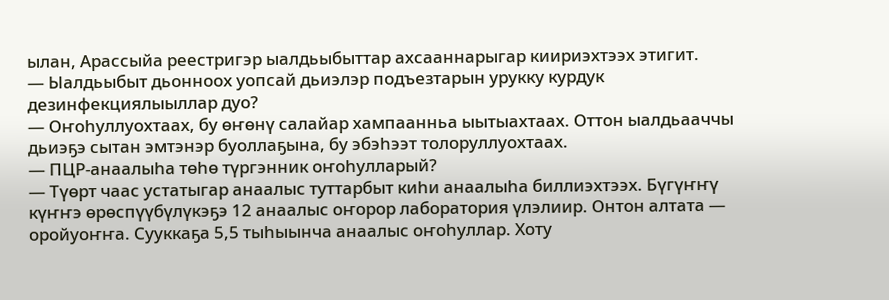ылан, Арассыйа реестригэр ыалдьыбыттар ахсааннарыгар киириэхтээх этигит.
— Ыалдьыбыт дьонноох уопсай дьиэлэр подъезтарын урукку курдук дезинфекциялыыллар дуо?
— Оҥоһуллуохтаах, бу өҥөнү салайар хампаанньа ыытыахтаах. Оттон ыалдьааччы дьиэҕэ сытан эмтэнэр буоллаҕына, бу эбэһээт толоруллуохтаах.
— ПЦР-анаалыһа төһө түргэнник оҥоһулларый?
— Түөрт чаас устатыгар анаалыс туттарбыт киһи анаалыһа биллиэхтээх. Бүгүҥҥү күҥҥэ өрөспүүбүлүкэҕэ 12 анаалыс оҥорор лаборатория үлэлиир. Онтон алтата — оройуоҥҥа. Сууккаҕа 5,5 тыһыынча анаалыс оҥоһуллар. Хоту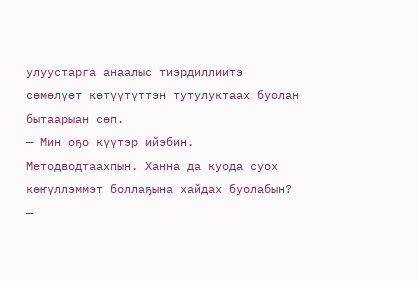улуустарга анаалыс тиэрдиллиитэ сөмөлүөт көтүүтүттэн тутулуктаах буолан бытаарыан сөп.
— Мин оҕо күүтэр ийэбин. Методводтаахпын. Ханна да куода суох көҥүллэммэт боллаҕына хайдах буолабын?
—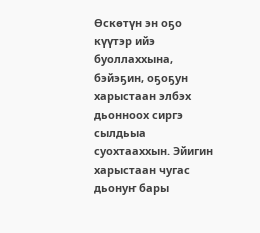Өскөтүн эн оҕо күүтэр ийэ буоллаххына, бэйэҕин, оҕоҕун харыстаан элбэх дьонноох сиргэ сылдьыа суохтааххын. Эйигин харыстаан чугас дьонуҥ бары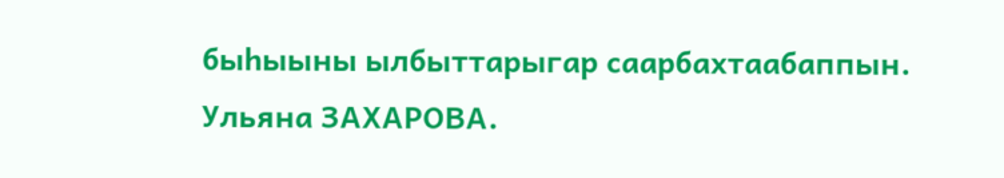быһыыны ылбыттарыгар саарбахтаабаппын.
Ульяна ЗАХАРОВА.